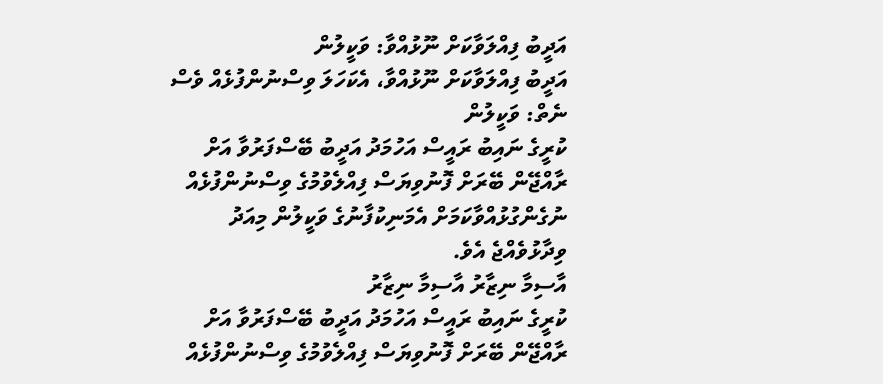އަދީބު ފިއްލަވާކަށް ނޫޅުއްވާ: ވަކީލުން
އަދީބު ފިއްލަވާކަށް ނޫޅުއްވާ، އެކަހަލަ ވިސްނުންފުޅެއް ވެސް ނެތް: ވަކީލުން
ކުރީގެ ނައިބު ރައީސް އަހުމަދު އަދީބު ބޭސްފަރުވާ އަށް ރާއްޖޭން ބޭރަށް ފޮނުވިޔަސް ފިއްލެވުމުގެ ވިސްނުންފުޅެއް ނުގެންގުޅުއްވާކަމަށް އެމަނިކުފާނުގެ ވަކީލުން މިއަދު ވިދާޅުވެއްޖެ އެވެ.
އާސިމާ ނިޒާރު އާސިމާ ނިޒާރު
ކުރީގެ ނައިބު ރައީސް އަހުމަދު އަދީބު ބޭސްފަރުވާ އަށް ރާއްޖޭން ބޭރަށް ފޮނުވިޔަސް ފިއްލެވުމުގެ ވިސްނުންފުޅެއް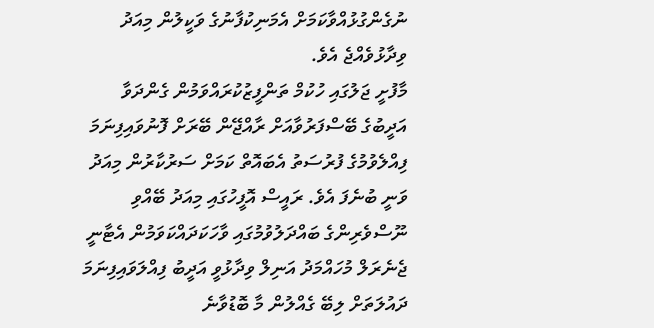ނުގެންގުޅުއްވާކަމަށް އެމަނިކުފާނުގެ ވަކީލުން މިއަދު ވިދާޅުވެއްޖެ އެވެ.
މާފުށީ ޖަލުގައި ހުކުމް ތަންފީޒުކުރައްވަމުން ގެންދަވާ އަދީބުގެ ބޭސްފަރުވާއަށް ރާއްޖޭން ބޭރަށް ފޮނުވައިފިނަމަ ފިއްލެވުމުގެ ފުރުސަތު އެބައޮތް ކަމަށް ސަރުކާރުން މިއަދު ވަނީ ބުނެފަ އެވެ. ރައީސް އޮފީހުގައި މިއަދު ބޭއްވި ނޫސްވެރިންގެ ބައްދަލުވުމުގައި ވާހަކަދައްކަވަމުން އެޓާނީ ޖެނެރަލް މުހައްމަދު އަނިލް ވިދާޅުވީ އަދީބު ފިއްލަވައިފިނަމަ ދައުލަތަށް ލިބޭ ގެއްލުން މާ ބޮޑުވާނެ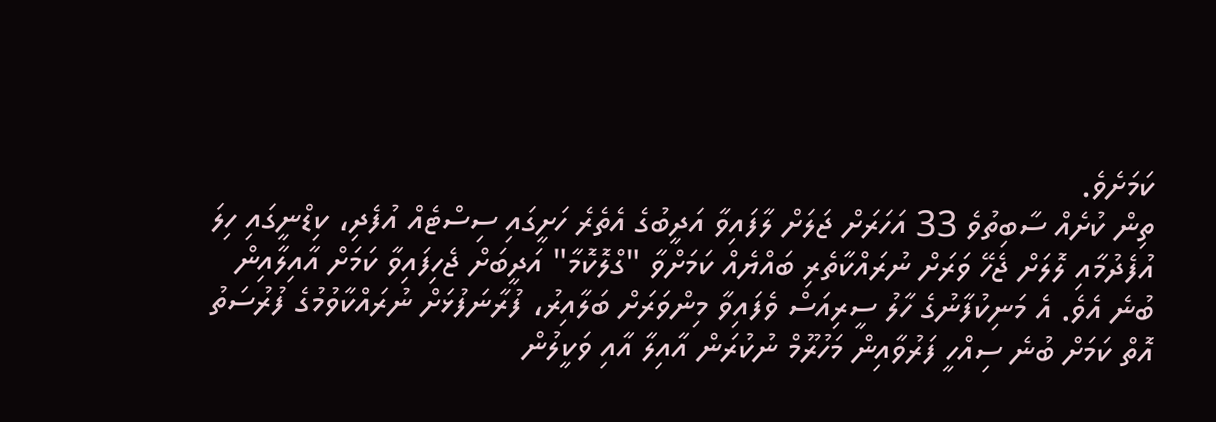ކަމަށެވެ.
ތިން ކުށެއް ސާބިތުވެ 33 އަހަރަށް ޖަލަށް ލާފައިވާ އަދީބުގެ އެތެރެ ހަށީގައި ސިސްޓެއް އުފެދި، ކިޑްނީގައި ހިލަ އުފެދުމާއި ލޮލަށް ޖެހޭ ވަރަށް ނުރައްކާތެރި ބައްޔެއް ކަމަށްވާ "ގްލޮކޮމާ" އަދީބަށް ޖެހިފައިވާ ކަމަށް އާއިލާއިން ބުނެ އެވެ. އެ މަނިކުފާނުގެ ހާލު ސީރިއަސް ވެފައިވާ މިންވަރަށް ބަލާއިރު، ފުރާނަފުޅަށް ނުރައްކާވުމުގެ ފުރުސަތު އޮތް ކަމަށް ބުނެ ސިއްހީ ފަރުވާއިން މަހުރޫމް ނުކުރަން އާއިލާ އާއި ވަކީލުން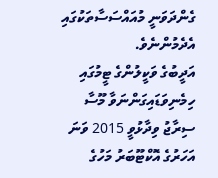ގެންދަވަނީ މުއައްސަސާތަކުގައި އެދެމުންނެވެ.
އަދީބުގެ ވަކީލުންގެ ޓީމުގައި ހިމެނިވަޑައިގަންނަވާ މޫސާ ސިރާޖު ވިދާޅުވީ 2015 ވަނަ އަހަރުގެ އޮކްޓޫބަރު މަހުގެ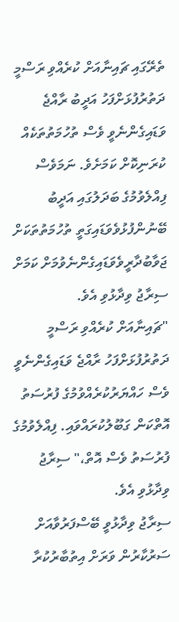ތެރޭގައި ޗައިނާއަށް ކުރެއްވި ރަސްމީ ދަތުރުފުޅަށްފަހު އަދީބު ރާއްޖެ ވަޑައިގެންނެވީ ވެސް ތުހުމަތުތަކެއް ކުރަނިކޮށް ކަމަށެވެ. ނަމަވެސް ފިއްލެވުމުގެ ބަދަލުގައި އަދީބު ބޭނުންފުޅުވެވަޑައިގަތީ ތުހުމަތުތަކަށް ޖަވާބުދާރީވެވަޑައިގެންނެވުމަށް ކަމަށް ސިރާޖު ވިދާޅުވި އެވެ.
"ޗައިނާއަށް ކުރެއްވި ރަސްމީ ދަތުރުފުޅަށްފަހު ރާއްޖެ ވަޑައިގެންނެވީ ވެސް ހައްޔަރުކުރެއްވުމުގެ ފުރުސަތު އޮތްކަން ގަބޫލުކުރައްވައި. ފިއްލެވުމުގެ ފުރުސަތު ވެސް އޮތް،" ސިރާޖު ވިދާޅުވި އެވެ.
ސިރާޖު ވިދާޅުވީ ބޭސްފަރުވާއަށް ސަރުކާރުން ވަރަށް އިތުބާރުކުރާ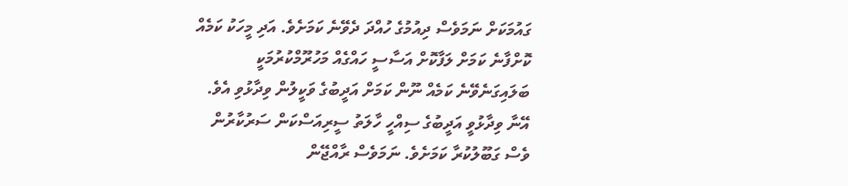ގައުމަކަށް ނަމަވެސް ދިއުމުގެ ހުއްދަ ދެވޭނެ ކަމަށެވެ. އަދި މީހަކު ކަމެއް ކޮށްފާނެ ކަމަށް ލަފާކޮށް އަސާސީ ހައްގެއް މަހުރޫމްކުރުމަކީ ބަލައިގަނެވޭނެ ކަމެއް ނޫން ކަމަށް އަދީބުގެ ވަކީލުން ވިދާޅުވި އެވެ.
އޭނާ ވިދާޅުވީ އަދީބުގެ ސިއްހީ ހާލަތު ސީރިއަސްކަން ސަރުކާރުން ވެސް ގަބޫލުކުރާ ކަމަށެވެ. ނަމަވެސް ރާއްޖޭން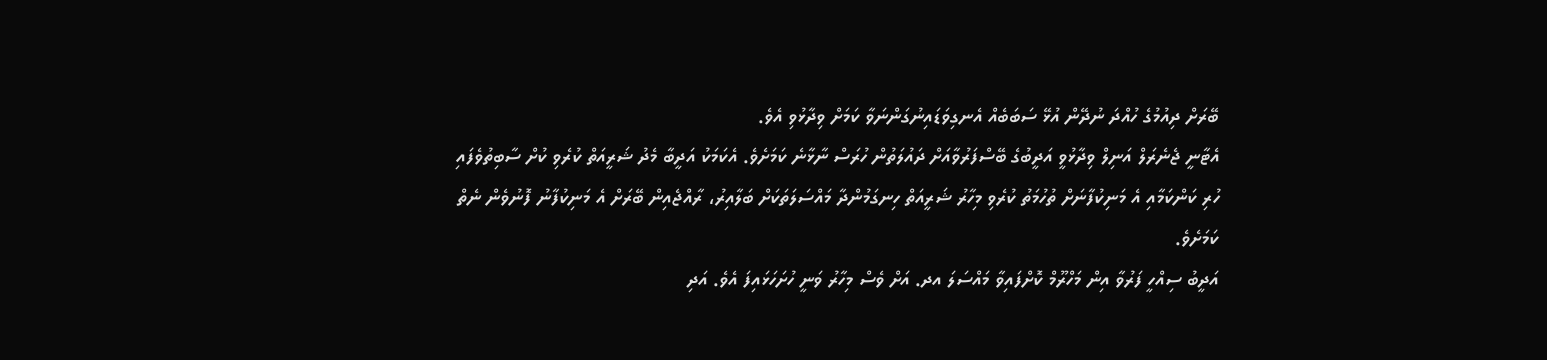ބޭރަށް ދިއުމުގެ ހުއްދަ ނުދޭން އުޅޭ ސަބަބެއް އެނގިވަޑައިނުގަންނަވާ ކަމަށް ވިދާޅުވި އެވެ.
އެޓާނީ ޖެނެރަލް އަނިލް ވިދާޅުވީ އަދީބުގެ ބޭސްފަރުވާއަށް ދައުލަތުން ހުރަސް ނާޅާނެ ކަމަށެވެ. އެކަމަކު އަދީބާ މެދު ޝަރީއަތް ކުރެވި ކުށް ސާބިތުވެފައި ހުރި ކަންކަމާއި އެ މަނިކުފާނަށް ތުހުމަތު ކުރެވި މިހާރު ޝަރީއަތް ހިނގަމުންދާ މައްސަލަތަކަށް ބަލާއިރު، ރާއްޖެއިން ބޭރަށް އެ މަނިކުފާނު ފޮނުވެން ނެތް ކަމަށެވެ.
އަދީބު ސިއްހީ ފަރުވާ އިން މަހްރޫމް ކޮށްފައިވާ މައްސަލަ އދ. އަށް ވެސް މިހާރު ވަނީ ހުށަހަޅައިފަ އެވެ. އަދި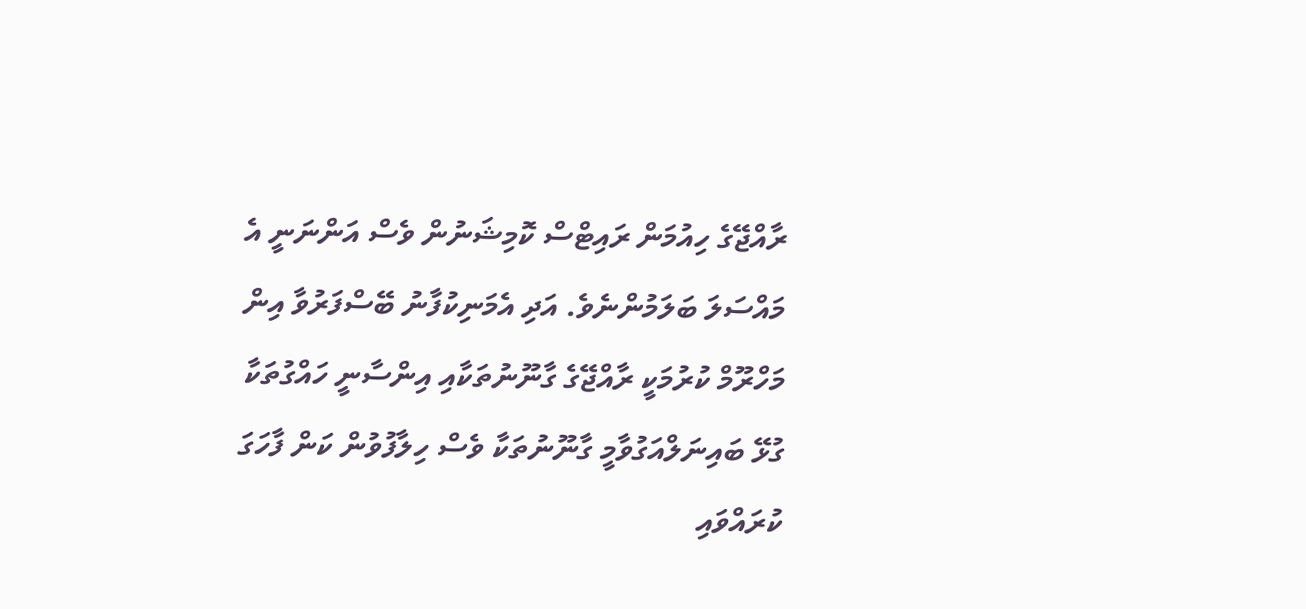ރާއްޖޭގެ ހިއުމަން ރައިޓްސް ކޮމިޝަނުން ވެސް އަންނަނީ އެ މައްސަލަ ބަލަމުންނެވެ. އަދި އެމަނިކުފާނު ބޭސްފަރުވާ އިން މަހްރޫމް ކުރުމަކީ ރާއްޖޭގެ ގާނޫނުތަކާއި އިންސާނީ ހައްގުތަކާ ގުޅޭ ބައިނަލްއަގުވާމީ ގާނޫނުތަކާ ވެސް ހިލާފުވުން ކަން ފާހަގަ ކުރައްވައި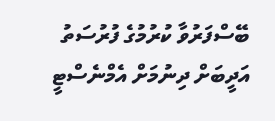ބޭސްފަރުވާ ކުރުމުގެ ފުރުސަތު އަދީބަށް ދިނުމަށް އެމްނެސްޓީ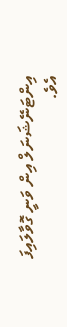އިންޓަނޭޝަނަލް އިން ވަނީ ގޮވާލައިފަ އެވެ.